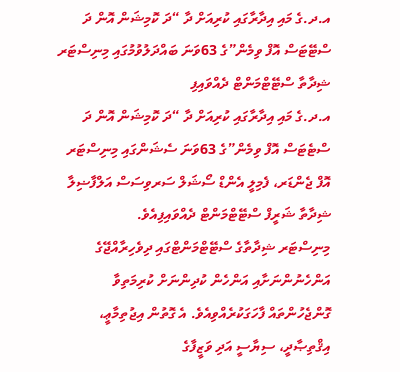އ.ދ.ގެ މައި އިދާރާގައި ކުރިއަށް ދާ “ދަ ކޮމިޝަން އޮން ދަ ސްޓޭޓަސް އޮފް ވިމެން”ގެ 63ވަނަ ބައްދަލުވުމުގައި މިނިސްޓަރ ޝިދާތާ ސްޓޭޓްމަންޓް ދެއްވައިފި
އ.ދ.ގެ މައި އިދާރާގައި ކުރިއަށް ދާ “ދަ ކޮމިޝަން އޮން ދަ ސްޓެޓަސް އޮފް ވިމެން”ގެ 63ވަނަ ސެޝަންގައި މިނިސްޓަރ އޮފް ޖެންޑަރ، ފެމިލީ އެންޑް ސޯޝަލް ސަރވިސަސް އަލްފާޟިލާ ޝިދާތާ ޝަރީފް ސްޓޭޓްމަންޓް ދެއްވައިފިއެވެ.
މިނިސްޓަރ ޝިދާތާގެ ސްޓޭޓްމަންޓްގައި ދިވެހިރާއްޖޭގެ އަންހެނުންނަށާއި އަންހެން ކުދިންނަށް ކުރިމަތިވާ ގޮންޖެހުންތައް ފާހަގަކުރެއްވިއެވެ. އެ ގޮތުން އިޖުތިމާޢީ، އިޤްތިޞާދީ، ސިޔާސީ އަދި ވަޒީފާގެ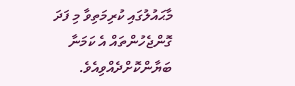މާޙައުލުގައި ކުރިމަތިވާ މި ފަދަ ގޮންޖެހުންތައް އެ ކަމަނާ ބަޔާންކޮށްދެއްވިއެވެ.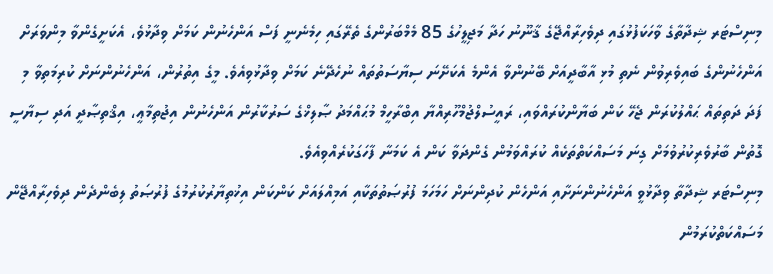މިނިސްޓަރ ޝިދާތާގެ ވާހަކަފުޅުގައި ދިވެހިރާއްޖޭގެ ޤާނޫނު ހަދާ މަޖިލީހުގެ 85 މެމްބަރުންގެ ތެރޭގައި ހިމެނެނީ ފަސް އަންހެނުން ކަމަށް ވިދާޅުވެ، އެކަށީގެންވާ މިންވަރަށް އަންހެނުންގެ ބައިވެރިވުން ނެތި މުޅި އާބާދީއަށް ބޭނުންވާ އެންމެ އެކަށޭނަ ސިޔާސަތުތައް ނުހެދޭނެ ކަމަށް ވިދާޅުވިއެވެ. މީގެ އިތުރުން، އަންހެނުންނަށް ކުރިމަތިވާ މި ފަދަ ދަތިތައް ޙައްލުކުރަން ޖެހޭ ކަން ބަޔާންކުރައްވައި، ރައީސުލްޖުމްހޫރިއްޔާ އިބްރާހީމް މުޙައްމަދު ޞާލިޚްގެ ސަރުކާރުން އަންހެނުން އިޖުތިމާޢީ، އިޤްތިޞާދީ އަދި ސިޔާސީ ގޮތުން ބާރުވެރިކުރުވުމަށް ގިނަ މަސައްކަތްތަކެއް ކުރައްވަމުން ގެންދަވާ ކަން އެ ކަމަނާ ފާހަގަކުރެއްވިއެވެ.
މިނިސްޓަރ ޝިދާތާ ވިދާޅުވީ އަންހެނުންނަށާއި އަންހެން ކުދިންނަށް ހަމަހަމަ ފުރުޞަތުތަކާއި އަމިއްލައަށް ކަންކަން އިޚުތިޔާރުކުރުމުގެ ފުރުޞަތު ލިބެންދެން ދިވެހިރާއްޖޭން މަސައްކަތްކުރަމުން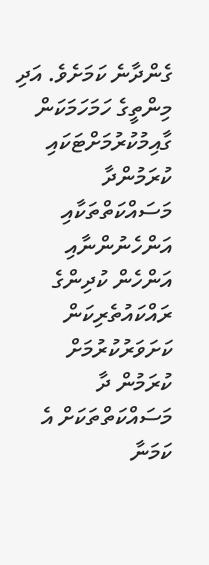ގެންދާނެ ކަމަށެވެ. އަދި މިންތީގެ ހަމަހަމަކަން ގާއިމުކުރުމަށްޓަކައި ކުރަމުންދާ މަސައްކަތްތަކާއި އަންހެނުންނާއި އަންހެން ކުދިންގެ ރައްކައުތެރިކަން ކަށަވަރުކުރުމަށް ކުރަމުން ދާ މަސައްކަތްތަކަށް އެ ކަމަނާ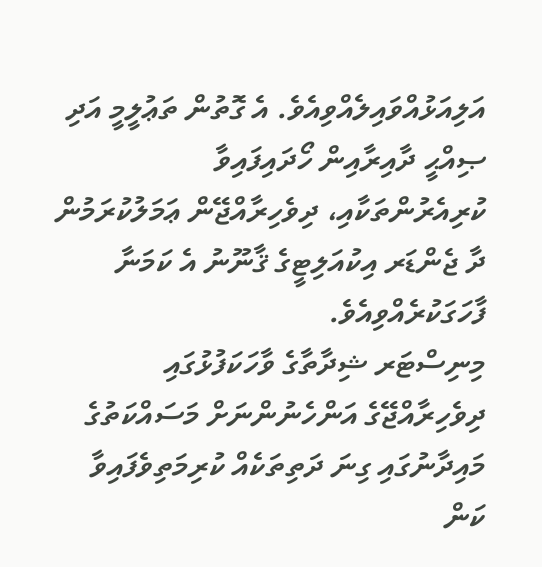އަލިއަޅުއްވައިލެއްވިއެވެ. އެ ގޮތުން ތަޢުލީމީ އަދި ޞިއްޙީ ދާއިރާއިން ހޯދައިފައިވާ ކުރިއެރުންތަކާއި، ދިވެހިރާއްޖޭން ޢަމަލުކުރަމުން ދާ ޖެންޑަރ އިކުއަލިޓީގެ ޤާނޫނު އެ ކަމަނާ ފާހަގަކުރެއްވިއެވެ.
މިނިސްޓަރ ޝިދާތާގެ ވާހަކަފުޅުގައި ދިވެހިރާއްޖޭގެ އަންހެނުންނަށް މަސައްކަތުގެ މައިދާނުގައި ގިނަ ދަތިތަކެއް ކުރިމަތިވެފައިވާ ކަން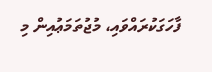ފާހަގަކުރައްވައި، މުޖުތަމަޢުއިން މި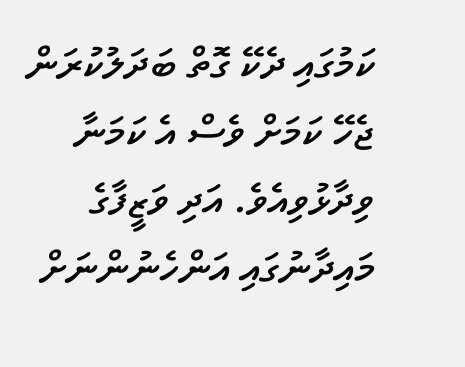ކަމުގައި ދެކޭ ގޮތް ބަދަލުކުރަން ޖެހޭ ކަމަށް ވެސް އެ ކަމަނާ ވިދާޅުވިއެވެ. އަދި ވަޒީފާގެ މައިދާނުގައި އަންހެނުންނަށް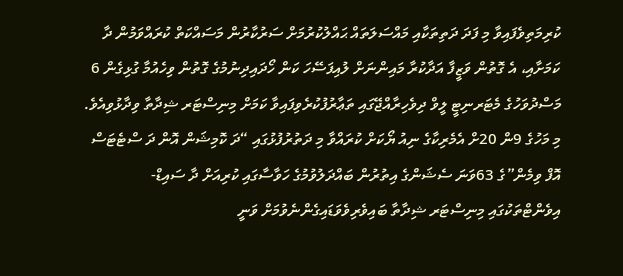ކުރިމަތިވެފައިވާ މި ފަދަ ދަތިތަކާއި މައްސަލަތައް ޙައްލުކުރުމަށް ސަރުކާރުން މަސައްކަތް ކުރައްވަމުން ދާ ކަމަށާއި، އެ ގޮތުން ވަޒީފާ އަދާކުރާ މައިންނަށް ލުއިފަސޭހަ ކަން ހޯދައިދިނުމުގެ ގޮތުން ވިހެއުމާ ގުޅިގެން 6 މަސްދުވަހުގެ މެޓަރނިޓީ ލީވް ދިވެހިރާއްޖޭގައި ތަޢާރުފުކުރެވިފައިވާ ކަމަށް މިނިސްޓަރ ޝިދާތާ ވިދާޅުވިއެވެ.
މި މަހުގެ 9ން 20ށް އެމެރިކާގެ ނިއު ޔޯކަށް ކުރައްވާ މި ދަތުރުފުޅުގައި “ދަ ކޮމިޝަން އޮން ދަ ސްޓެޓަސް އޮފް ވިމެން”ގެ 63ވަނަ ސެޝަންގެ އިތުރުން ބައްދަލުވުމުގެ ހަވާސާގައި ކުރިއަށް ދާ ސައިޑް-އިވެންޓްތަކުގައި މިނިސްޓަރ ޝިދާތާ ބައިވެރިވެވަޑައިގެންނެވުމަށް ވަނީ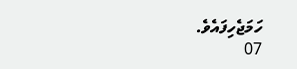ހަމަޖެހިފައެވެ.
07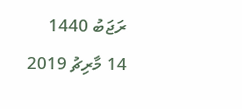ރަޖަބު 1440
14 މާރިޗު 2019